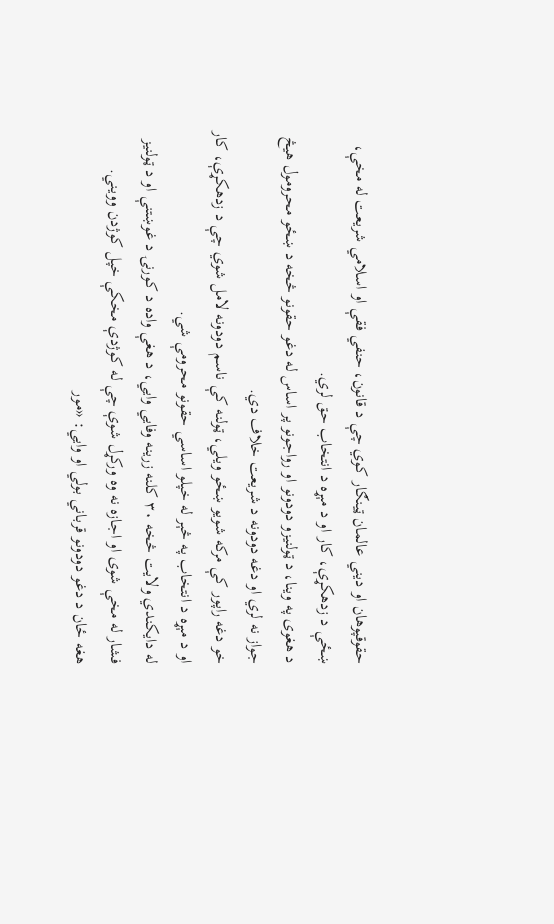حقوقپوهان او دیني عالمان ټینګار کوي چې د قانون، حنفي فقې او اسلامي شریعت له مخې، ښځې د زدهکړې، کار او د مېړه د انتخاب حق لري.
د هغوی په وینا، د ټولنیزو دودونو او رواجونو پر اساس له دغو حقونو څخه د ښځو محرومول هیڅ جواز نه لري او دغه دودونه د شریعت خلاف دي.
خو دغه راپور کې مرکه شویو ښځو ویلي، ټولنه کې ناسم دودونه لامل شوي چې د زدهکړې، کار او د مېړه د انتخاب په څېر له خپلو اساسي حقونو محرومې شي.
له دایکندي ولایت څخه ۳۰ کلنه زرینه وفایي وايي، د هغې واده د کورنۍ د غوښتنې او د ټولنیز فشار له مخې شوی او اجازه نه وه ورکړل شوې چې له کوژدې مخکې خپل کوژدن وویني.
هغه ځان د دغو دودونو قرباني بولي او وايي: «مور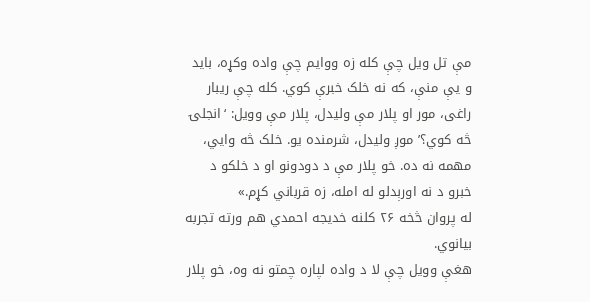مې تل ویل چې کله زه ووایم چې واده وکړه، باید و یې منې، که نه خلک خبرې کوي. کله چې ریبار راغی، مور او پلار مې ولیدل، پلار مې وویل: ‘انجلۍ څه کوي؟’ موږ ولیدل، شرمنده یو. خلک څه وايي، مهمه نه ده. خو پلار مې د دودونو او د خلکو د خبرو د نه اورېدلو له امله، زه قرباني کړم.»
له پروان څخه ۲۶ کلنه خدیجه احمدي هم ورته تجربه بیانوي.
هغې وویل چې لا د واده لپاره چمتو نه وه، خو پلار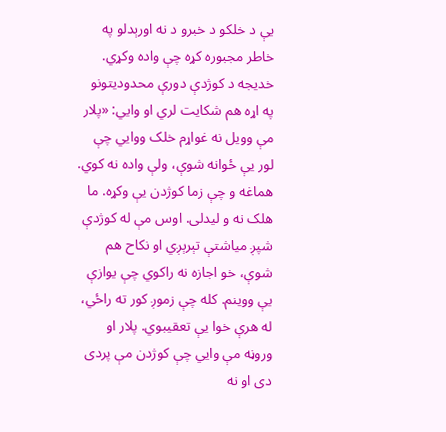یې د خلکو د خبرو د نه اورېدلو په خاطر مجبوره کړه چې واده وکړي.
خدیجه د کوژدې دورې محدودیتونو په اړه هم شکایت لري او وایي: «پلار مې وویل نه غواړم خلک ووایي چې لور یې ځوانه شوې، ولې واده نه کوي. هماغه و چې زما کوژدن یې وکړه. ما هلک نه و لیدلی. اوس مې له کوژدې شپږ میاشتې تېرېږي او نکاح هم شوې، خو اجازه نه راکوي چې یوازې یې ووینم. کله چې زموږ کور ته راځي، له هرې خوا یې تعقیبوي. پلار او وروڼه مې وايي چې کوژدن مې پردی دی او نه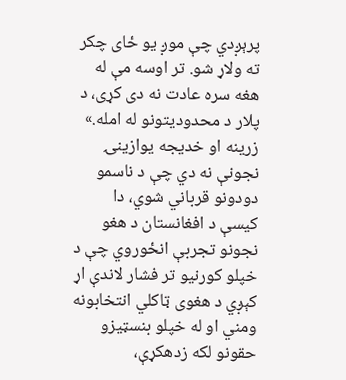پرېږدي چې موږ یو ځای چکر ته ولاړ شو. تر اوسه مې له هغه سره عادت نه دی کړی، د پلار د محدودیتونو له امله.»
زرینه او خدیجه یوازينۍ نجونې نه دي چې د ناسمو دودونو قرباني شوي، دا کیسې د افغانستان د هغو نجونو تجربې انځوروي چې د خپلو کورنیو تر فشار لاندې اړ کېږي د هغوی ټاکلي انتخابونه ومني او له خپلو بنسټیزو حقونو لکه زدهکړې،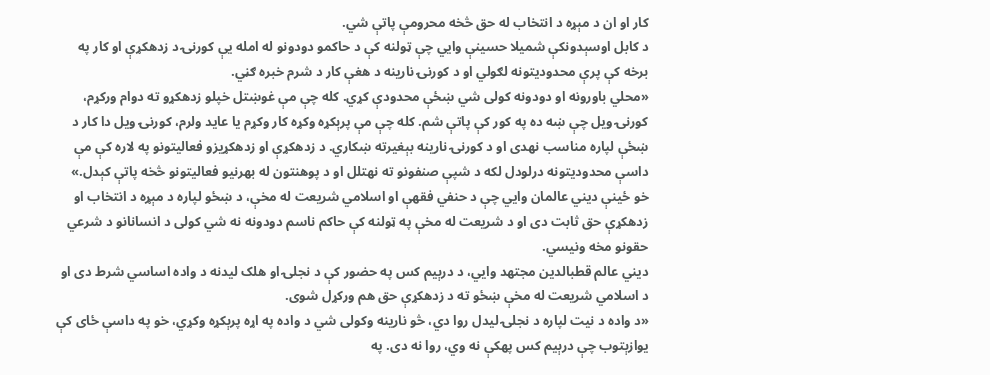کار او ان د مېړه د انتخاب له حق څخه محرومې پاتې شي.
د کابل اوسېدونکې شمیلا حسینې وايي چې ټولنه کې د حاکمو دودونو له امله یې کورنۍ د زدهکړې او کار په برخه کې پرې محدودیتونه لګولي او د کورنۍ نارینه د هغې کار د شرم خبره ګڼي.
«محلي باورونه او دودونه کولی شي ښځې محدودې کړي. کله چې مې غوښتل خپلو زدهکړو ته دوام ورکړم، کورنۍ ویل چې ښه ده په کور کې پاتې شم. کله چې مې پرېکړه وکړه کار وکړم یا عاید ولرم، کورنۍ ویل دا کار د ښځې لپاره مناسب نهدی او د کورنۍ نارینه بېغیرته ښکاري. د زدهکړې او زدهکړیزو فعالیتونو په لاره کې مې داسې محدودیتونه درلودل لکه د شپې صنفونو ته نهتلل او د پوهنتون له بهرنیو فعالیتونو څخه پاتې کېدل.»
خو ځینې دیني عالمان وايي چې د حنفي فقهې او اسلامي شریعت له مخې، د ښځو لپاره د مېړه د انتخاب او زدهکړې حق ثابت دی او د شریعت له مخې په ټولنه کې حاکم ناسم دودونه نه شي کولی د انسانانو د شرعي حقونو مخه ونیسي.
دیني عالم قطبالدین مجتهد وايي، د درېیم کس په حضور کې د نجلۍ او هلک لیدنه د واده اساسي شرط دی او د اسلامي شریعت له مخې ښځو ته د زدهکړې حق هم ورکړل شوی.
«د واده د نیت لپاره د نجلۍ لیدل روا دي، څو نارینه وکولی شي د واده په اړه پرېکړه وکړي، خو په داسې ځای کې یوازېتوب چې درېیم کس پهکې نه وي، روا نه دی. په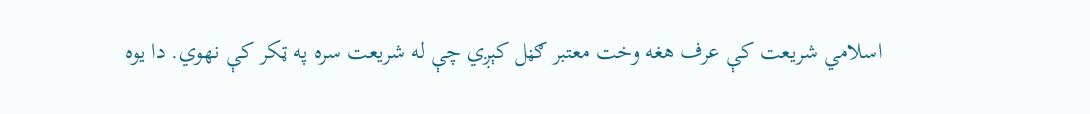اسلامي شریعت کې عرف هغه وخت معتبر ګڼل کېږي چې له شریعت سره په ټکر کې نهوي. دا یوه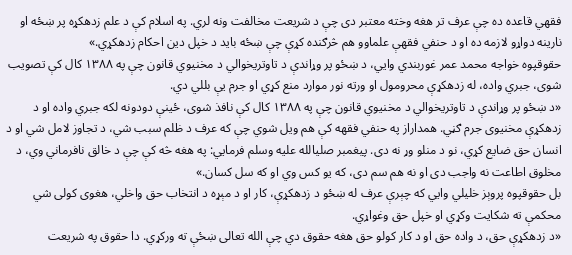فقهي قاعده ده چې عرف تر هغه وخته معتبر دی چې د شریعت مخالفت ونه لري. په اسلام کې د علم زدهکړه پر ښځه او نارینه دواړو لازمه ده او د حنفي فقهې علماوو هم څرګنده کړې چې ښځه باید د خپل دین احکام زدهکړي.»
حقوقپوه خواجه محمد عمر غوربندي وایي، د ښځو پر وړاندې د تاوتریخوالي د مخنیوي قانون چې په ۱۳۸۸ کال کې تصویب شوی، جبري واده، له زدهکړې محرومول او ورته نور موارد منع کړي او جرم یې بللي دي.
«د ښځو پر وړاندې د تاوتریخوالي د مخنیوي قانون چې په ۱۳۸۸ کال کې نافذ شوی، ځینې دودونه لکه جبري واده او د زدهکړې مخنیوی جرم ګڼي. همداراز په حنفي فقهه کې هم ویل شوي چې که عرف د ظلم سبب شي، د تجاوز لامل شي او د انسان حق ضایع کړي، نو د منلو وړ نه دی. پیغمبر صلیالله علیه وسلم فرمایي: په هغه څه کې چې د خالق نافرماني وي، د مخلوق اطاعت نه واجب دی او نه هم سم دی، که یو کس وي او که سل کسان.»
بل حقوقپوه پروېز خلیلي وایي که چېرې عرف له ښځو د زدهکړې، کار او د مېړه د انتخاب حق واخلي، هغوی کولی شي محکمې ته شکایت وکړي او خپل حق وغواړي.
«د زدهکړې حق، د واده حق او د کار کولو حق هغه حقوق دي چې الله تعالی ښځې ته ورکړي. دا حقوق په شریعت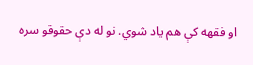او فقهه کې هم یاد شوي. نو له دې حقوقو سره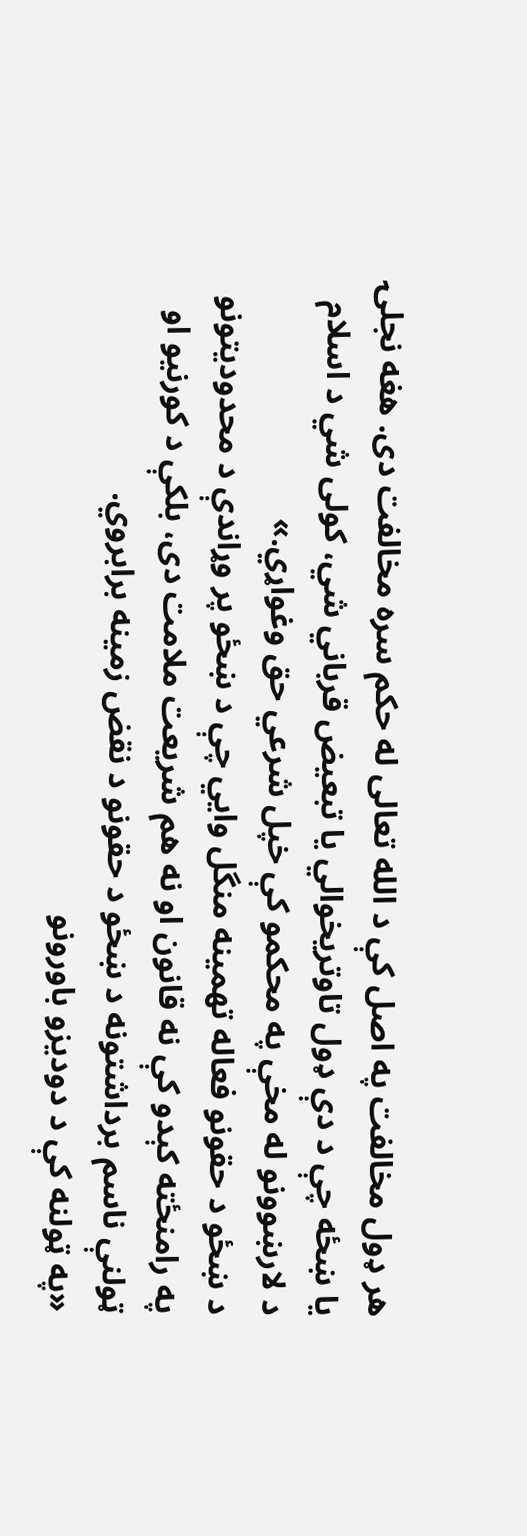هر ډول مخالفت په اصل کې د الله تعالی له حکم سره مخالفت دی. هغه نجلۍ یا ښځه چې د دې ډول تاوتریخوالي یا تبعیض قرباني شي، کولی شي د اسلام د لارښوونو له مخې په محکمو کې خپل شرعي حق وغواړي.»
د ښځو د حقونو فعاله تهمینه منگل وایي چې د ښځو پر وړاندې د محدودیتونو په رامنځته کېدو کې نه قانون او نه هم شریعت ملامت دی، بلکې د کورنیو او ټولنې ناسم برداشتونه د ښځو د حقونو د نقض زمینه برابروي.
«په ټولنه کې د دودیزو باورونو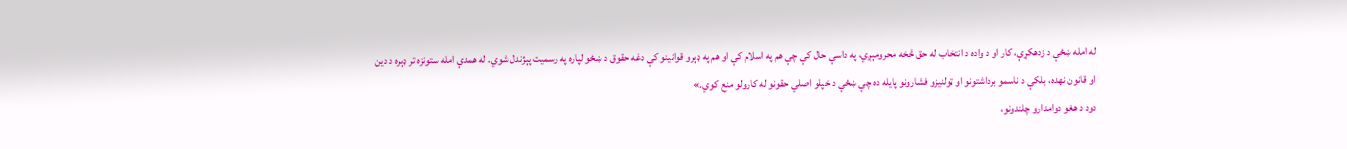له امله ښځې د زدهکړې، کار او د واده د انتخاب له حق څخه محرومېږي، په داسې حال کې چې هم په اسلام کې او هم په ډېرو قوانینو کې دغه حقوق د ښځو لپاره په رسمیت پېژندل شوي. له همدې امله ستونزه تر ډېره د دین او قانون نهده، بلکې د ناسمو برداشتونو او ټولنیزو فشارونو پایله ده چې ښځې د خپلو اصلي حقونو له کارولو منع کوي.»
دود د هغو دوامدارو چلندونو،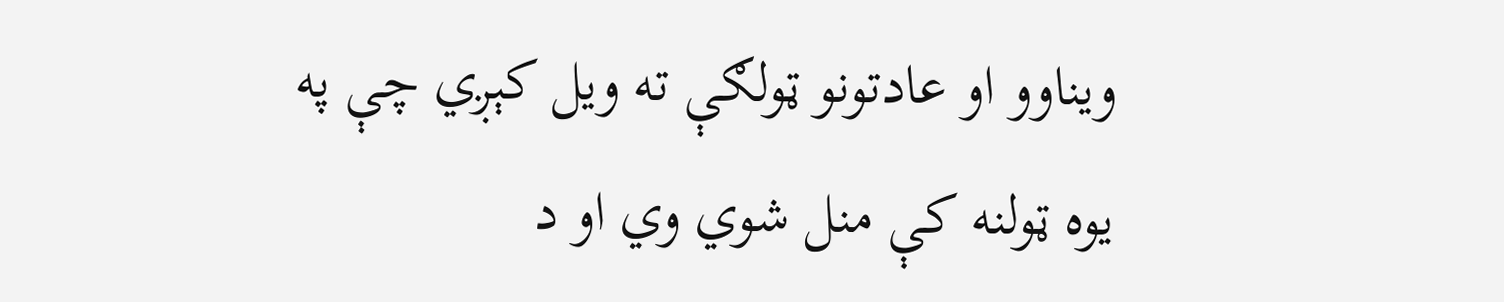ویناوو او عادتونو ټولګې ته ویل کېږي چې په یوه ټولنه کې منل شوي وي او د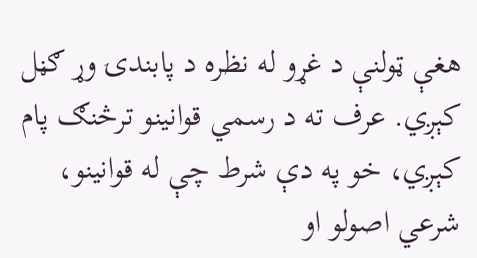هغې ټولنې د غړو له نظره د پابندۍ وړ ګڼل کېږي. عرف ته د رسمي قوانینو ترڅنګ پام کېږي، خو په دې شرط چې له قوانینو، شرعي اصولو او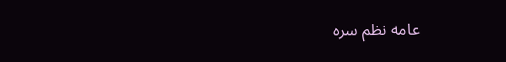عامه نظم سره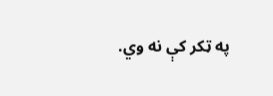په ټکر کې نه وي.